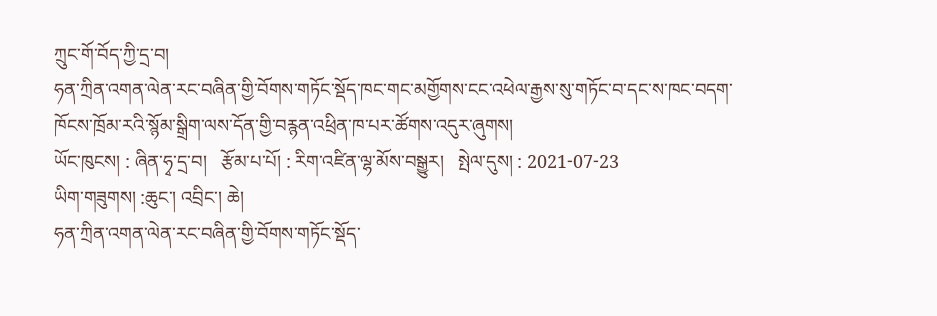ཀྲུང་གོ་བོད་ཀྱི་དྲ་བ།
ཧན་ཀྲིན་འགན་ལེན་རང་བཞིན་གྱི་བོགས་གཏོང་སྡོད་ཁང་གང་མགྱོགས་ངང་འཕེལ་རྒྱས་སུ་གཏོང་བ་དང་ས་ཁང་བདག་ཁོངས་ཁྲོམ་རའི་སྙོམ་སྒྲིག་ལས་དོན་གྱི་བརྙན་འཕྲིན་ཁ་པར་ཚོགས་འདུར་ཞུགས།
ཡོང་ཁུངས། : ཞིན་ཧྭ་དྲ་བ།   རྩོམ་པ་པོ། : རིག་འཛིན་ལྷ་མོས་བསྒྱུར།   སྤེལ་དུས། : 2021-07-23
ཡིག་གཟུགས། :ཆུང་། འབྲིང་། ཆེ།
ཧན་ཀྲིན་འགན་ལེན་རང་བཞིན་གྱི་བོགས་གཏོང་སྡོད་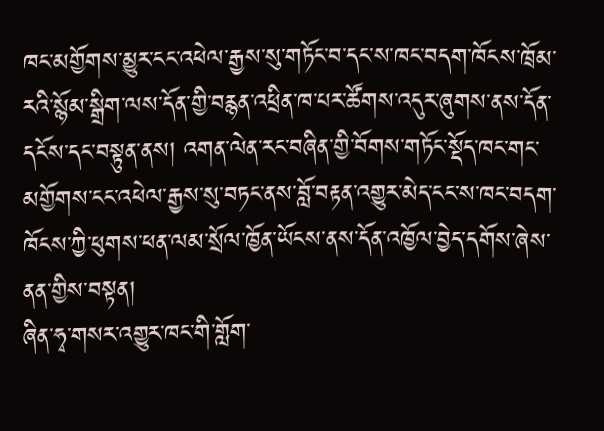ཁང་མགྱོགས་མྱུར་ངང་འཕེལ་རྒྱས་སུ་གཏོང་བ་དང་ས་ཁང་བདག་ཁོངས་ཁྲོམ་རའི་སྙོམ་སྒྲིག་ལས་དོན་གྱི་བརྙན་འཕྲིན་ཁ་པར་ཚོགས་འདུར་ཞུགས་ནས་དོན་དངོས་དང་བསྟུན་ནས། འགན་ལེན་རང་བཞིན་གྱི་བོགས་གཏོང་སྡོད་ཁང་གང་མགྱོགས་ངང་འཕེལ་རྒྱས་སུ་བཏང་ནས་བློ་བརྟན་འགྱུར་མེད་ངང་ས་ཁང་བདག་ཁོངས་ཀྱི་ཕུགས་ཕན་ལམ་སྲོལ་ཁྱོན་ཡོངས་ནས་དོན་འཁྱོལ་བྱེད་དགོས་ཞེས་ནན་གྱིས་བསྟན།
ཞིན་ཧྭ་གསར་འགྱུར་ཁང་གི་གློག་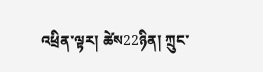འཕྲིན་ལྟར། ཚེས22ཉིན། ཀྲུང་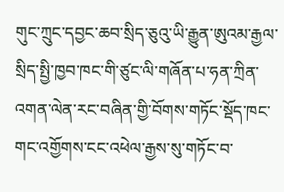གུང་ཀྲུང་དབྱང་ཆབ་སྲིད་ཅུའུ་ཡི་རྒྱུན་ཨུའམ་རྒྱལ་སྲིད་སྤྱི་ཁྱབ་ཁང་གི་ཙུང་ལི་གཞོན་པ་ཧན་ཀྲིན་འགན་ལེན་རང་བཞིན་གྱི་བོགས་གཏོང་སྡོད་ཁང་གང་འགྱོགས་ངང་འཕེལ་རྒྱས་སུ་གཏོང་བ་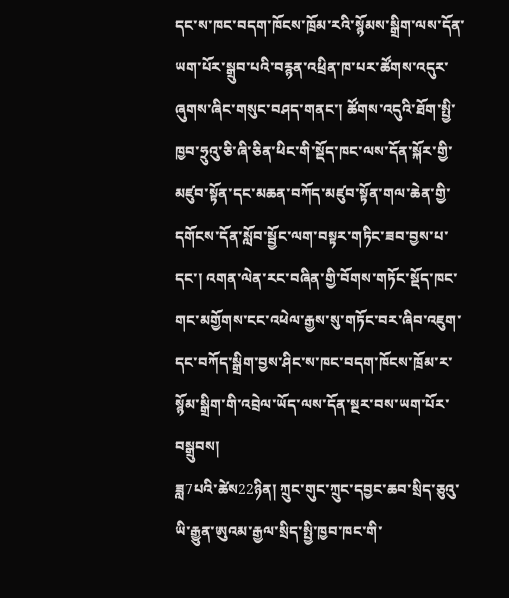དང་ས་ཁང་བདག་ཁོངས་ཁྲོམ་རའི་སྙོམས་སྒྲིག་ལས་དོན་ཡག་པོར་སྒྲུབ་པའི་བརྙན་འཕྲིན་ཁ་པར་ཚོགས་འདུར་ཞུགས་ཞིང་གསུང་བཤད་གནང་། ཚོགས་འདུའི་ཐོག་སྤྱི་ཁྱབ་ཧྲུའུ་ཅི་ཞི་ཅིན་ཕིང་གི་སྡོད་ཁང་ལས་དོན་སྐོར་གྱི་མཛུབ་སྟོན་དང་མཆན་བཀོད་མཛུབ་སྟོན་གལ་ཆེན་གྱི་དགོངས་དོན་སློབ་སྦྱོང་ལག་བསྟར་གཏིང་ཟབ་བྱས་པ་དང་། འགན་ལེན་རང་བཞིན་གྱི་བོགས་གཏོང་སྡོད་ཁང་གང་མགྱོགས་ངང་འཕེལ་རྒྱས་སུ་གཏོང་བར་ཞིབ་འཇུག་དང་བཀོད་སྒྲིག་བྱས་ཤིང་ས་ཁང་བདག་ཁོངས་ཁྲོམ་ར་སྙོམ་སྒྲིག་གི་འབྲེལ་ཡོད་ལས་དོན་སྔར་བས་ཡག་པོར་བསྒྲུབས།
ཟླ7པའི་ཚེས22ཉིན། ཀྲུང་གུང་ཀྲུང་དབྱང་ཆབ་སྲིད་ཅུའུ་ཡི་རྒྱུན་ཨུའམ་རྒྱལ་སྲིད་སྤྱི་ཁྱབ་ཁང་གི་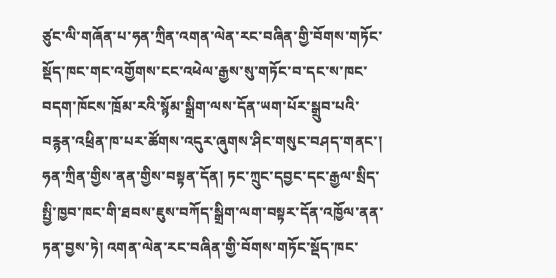ཙུང་ལི་གཞོན་པ་ཧན་ཀྲིན་འགན་ལེན་རང་བཞིན་གྱི་བོགས་གཏོང་སྡོད་ཁང་གང་འགྱོགས་ངང་འཕེལ་རྒྱས་སུ་གཏོང་བ་དང་ས་ཁང་བདག་ཁོངས་ཁྲོམ་རའི་སྙོམ་སྒྲིག་ལས་དོན་ཡག་པོར་སྒྲུབ་པའི་བརྙན་འཕྲིན་ཁ་པར་ཚོགས་འདུར་ཞུགས་ཤིང་གསུང་བཤད་གནང་།
ཧན་ཀྲིན་གྱིས་ནན་གྱིས་བསྟན་དོན། ཏང་ཀྲུང་དབྱང་དང་རྒྱལ་སྲིད་སྤྱི་ཁྱབ་ཁང་གི་ཐབས་ཇུས་བཀོད་སྒྲིག་ལག་བསྟར་དོན་འཁྱོལ་ནན་ཏན་བྱས་ཏེ། འགན་ལེན་རང་བཞིན་གྱི་བོགས་གཏོང་སྡོད་ཁང་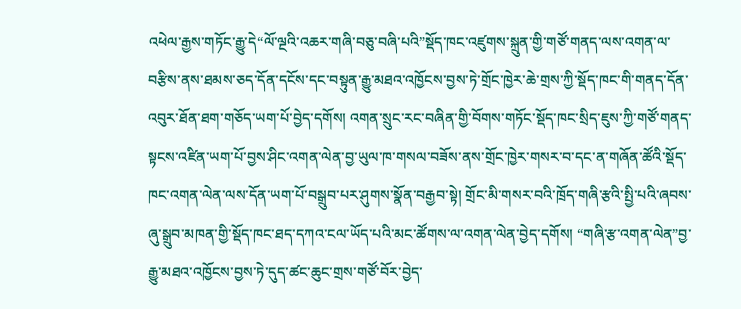འཕེལ་རྒྱས་གཏོང་རྒྱུ་དེ“ལོ་ལྔའི་འཆར་གཞི་བཅུ་བཞི་པའི”སྡོད་ཁང་འཛུགས་སྐྲུན་གྱི་གཙོ་གནད་ལས་འགན་ལ་བརྩིས་ནས་ཐམས་ཅད་དོན་དངོས་དང་བསྟུན་རྒྱུ་མཐའ་འཁྱོངས་བྱས་ཏེ་གྲོང་ཁྱེར་ཆེ་གྲས་ཀྱི་སྡོད་ཁང་གི་གནད་དོན་འབུར་ཐོན་ཐག་གཅོད་ཡག་པོ་བྱེད་དགོས། འགན་སྲུང་རང་བཞིན་གྱི་བོགས་གཏོང་སྡོད་ཁང་སྲིད་ཇུས་ཀྱི་གཙོ་གནད་སྟངས་འཛིན་ཡག་པོ་བྱས་ཤིང་འགན་ལེན་བྱ་ཡུལ་ཁ་གསལ་བཟོས་ནས་གྲོང་ཁྱེར་གསར་བ་དང་ན་གཞོན་ཚོའི་སྡོད་ཁང་འགན་ལེན་ལས་དོན་ཡག་པོ་བསྒྲུབ་པར་ཤུགས་སྣོན་བརྒྱབ་སྟེ། གྲོང་མི་གསར་བའི་ཁྲོད་གཞི་རྩའི་སྤྱི་པའི་ཞབས་ཞུ་སྒྲུབ་མཁན་གྱི་སྡོད་ཁང་ཐད་དཀའ་ངལ་ཡོད་པའི་མང་ཚོགས་ལ་འགན་ལེན་བྱེད་དགོས། “གཞི་རྩ་འགན་ལེན”བྱ་རྒྱུ་མཐའ་འཁྱོངས་བྱས་ཏེ་དུད་ཚང་ཆུང་གྲས་གཙོ་བོར་བྱེད་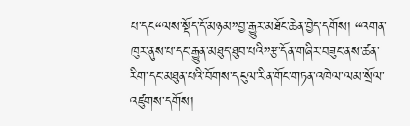པ་དང“ལས་སྡོད་དོ་མཉམ”བྱ་རྒྱུར་མཐོང་ཆེན་བྱེད་དགོས། “འགན་ཁུར་ནུས་པ་དང་རྒྱུན་མཐུད་ཐུབ་པའི”རྩ་དོན་གཞིར་བཟུང་ནས་ཚན་རིག་དང་མཐུན་པའི་བོགས་དངུལ་རིན་གོང་གཏན་འཁེལ་ལམ་སྲོལ་འཛུགས་དགོས།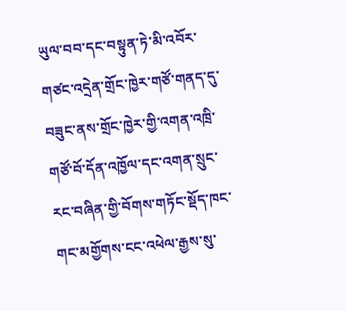ཡུལ་བབ་དང་བསྟུན་ཏེ་མི་འབོར་གཙང་འདྲེན་གྲོང་ཁྱེར་གཙོ་གནད་དུ་བཟུང་ནས་གྲོང་ཁྱེར་གྱི་འགན་འཁྲི་གཙོ་བོ་དོན་འཁྱོལ་དང་འགན་སྲུང་རང་བཞིན་གྱི་བོགས་གཏོང་སྡོད་ཁང་གང་མགྱོགས་ངང་འཕེལ་རྒྱས་སུ་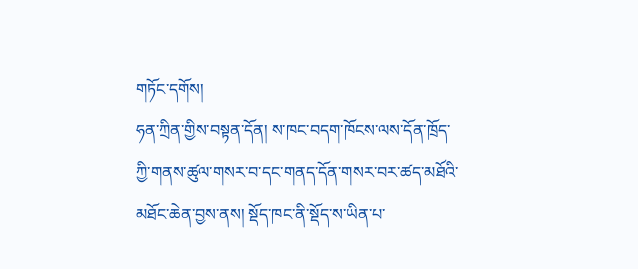གཏོང་དགོས།
ཧན་ཀྲིན་གྱིས་བསྟན་དོན། ས་ཁང་བདག་ཁོངས་ལས་དོན་ཁྲོད་ཀྱི་གནས་ཚུལ་གསར་བ་དང་གནད་དོན་གསར་བར་ཚད་མཐོའི་མཐོང་ཆེན་བྱས་ནས། སྡོད་ཁང་ནི་སྡོད་ས་ཡིན་པ་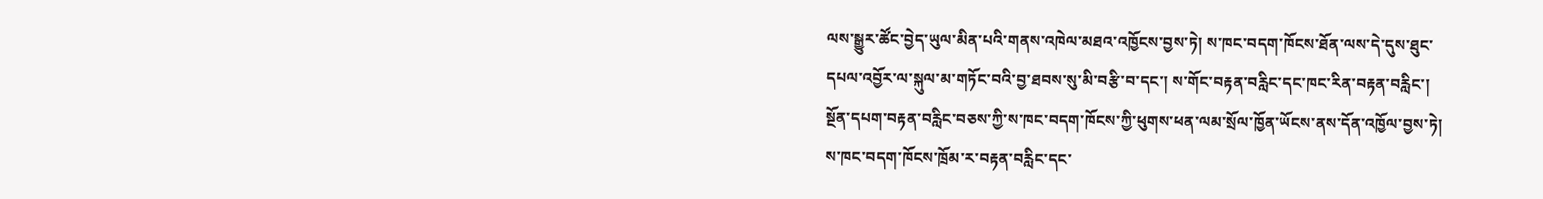ལས་སྒྱུར་ཚོང་བྱེད་ཡུལ་མིན་པའི་གནས་འཁེལ་མཐའ་འཁྱོངས་བྱས་ཏེ། ས་ཁང་བདག་ཁོངས་ཐོན་ལས་དེ་དུས་ཐུང་དཔལ་འབྱོར་ལ་སྐུལ་མ་གཏོང་བའི་བྱ་ཐབས་སུ་མི་བརྩི་བ་དང་། ས་གོང་བརྟན་བརླིང་དང་ཁང་རིན་བརྟན་བརླིང་། སྔོན་དཔག་བརྟན་བརླིང་བཅས་ཀྱི་ས་ཁང་བདག་ཁོངས་ཀྱི་ཕུགས་ཕན་ལམ་སྲོལ་ཁྱོན་ཡོངས་ནས་དོན་འཁྱོལ་བྱས་ཏེ། ས་ཁང་བདག་ཁོངས་ཁྲོམ་ར་བརྟན་བརླིང་དང་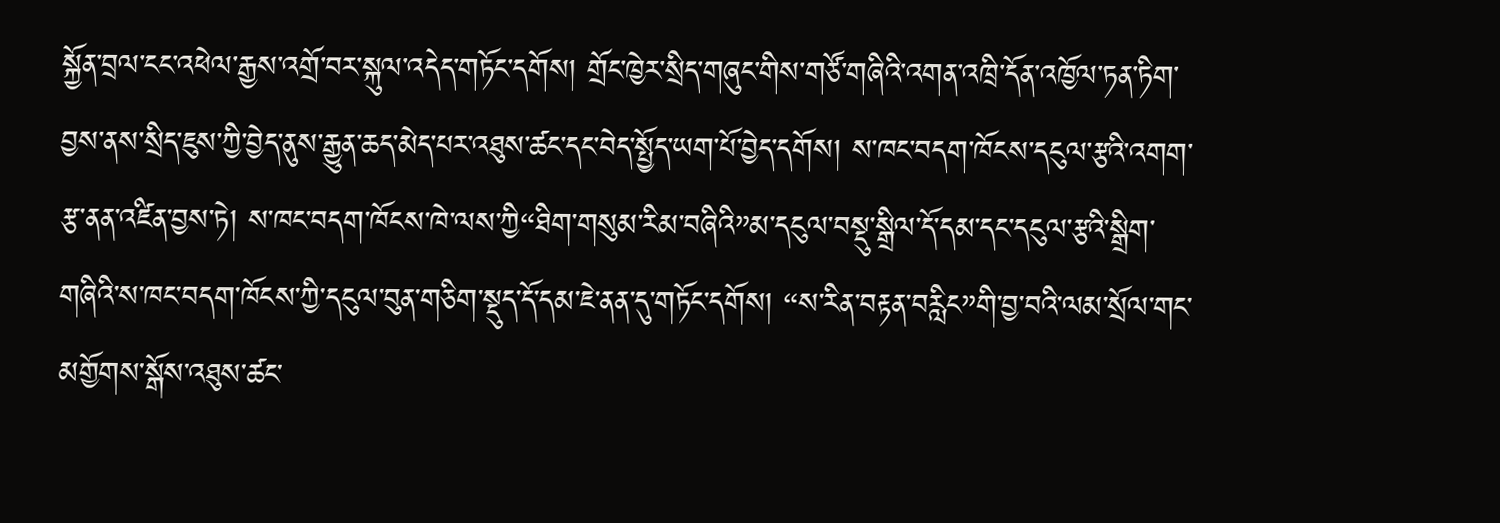སྐྱོན་བྲལ་ངང་འཕེལ་རྒྱས་འགྲོ་བར་སྐུལ་འདེད་གཏོང་དགོས། གྲོང་ཁྱེར་སྲིད་གཞུང་གིས་གཙོ་གཞིའི་འགན་འཁྲི་དོན་འཁྱོལ་ཏན་ཏིག་བྱས་ནས་སྲིད་ཇུས་ཀྱི་བྱེད་ནུས་རྒྱུན་ཆད་མེད་པར་འཐུས་ཚང་དང་བེད་སྤྱོད་ཡག་པོ་བྱེད་དགོས། ས་ཁང་བདག་ཁོངས་དངུལ་རྩའི་འགག་རྩ་ནན་འཛིན་བྱས་ཏེ། ས་ཁང་བདག་ཁོངས་ཁེ་ལས་ཀྱི“ཐིག་གསུམ་རིམ་བཞིའི”མ་དངུལ་བསྡུ་སྒྲིལ་དོ་དམ་དང་དངུལ་རྩའི་སྒྲིག་གཞིའི་ས་ཁང་བདག་ཁོངས་ཀྱི་དངུལ་བུན་གཅིག་སྡུད་དོ་དམ་ཇེ་ནན་དུ་གཏོང་དགོས། “ས་རིན་བརྟན་བརླིང”གི་བྱ་བའི་ལམ་སྲོལ་གང་མགྱོགས་སྒོས་འཐུས་ཚང་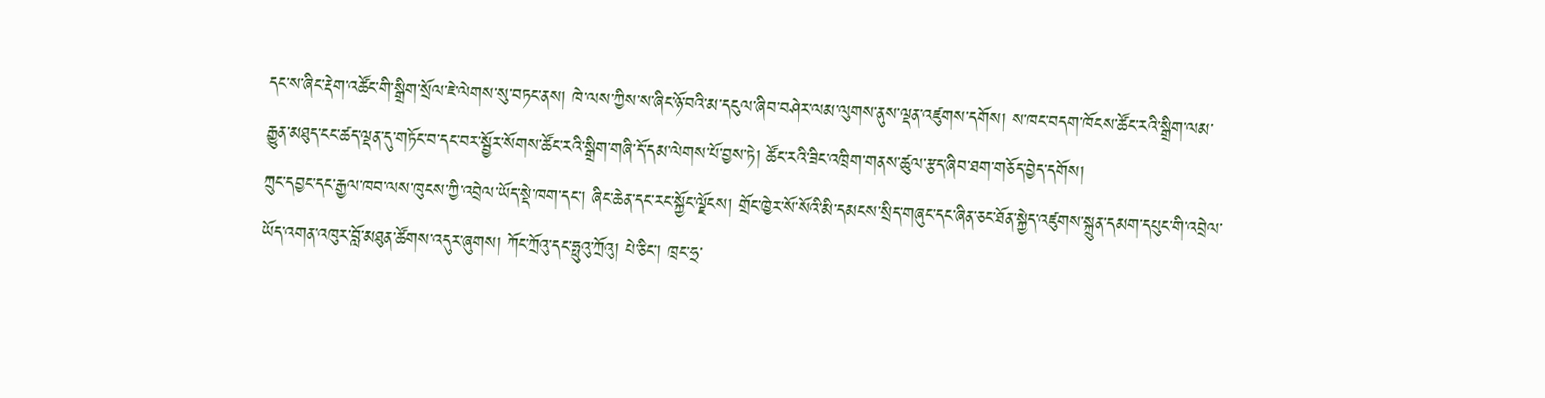དང་ས་ཞིང་རྡེག་འཚོང་གི་སྒྲིག་སྲོལ་ཇེ་ལེགས་སུ་བཏང་ནས། ཁེ་ལས་ཀྱིས་ས་ཞིང་ཉོ་བའི་མ་དངུལ་ཞིབ་བཤེར་ལམ་ལུགས་ནུས་ལྡན་འཛུགས་དགོས། ས་ཁང་བདག་ཁོངས་ཚོང་རའི་སྒྲིག་ལམ་རྒྱུན་མཐུད་ངང་ཚད་ལྡན་དུ་གཏོང་བ་དང་བར་སྦྱོར་སོགས་ཚོང་རའི་སྒྲིག་གཞི་དོ་དམ་ལེགས་པོ་བྱས་ཏེ། ཚོང་རའི་ཟིང་འཁྲིག་གནས་ཚུལ་རྩད་ཞིབ་ཐག་གཅོད་བྱེད་དགོས།
ཀྲུང་དབྱང་དང་རྒྱལ་ཁབ་ལས་ཁུངས་ཀྱི་འབྲེལ་ཡོད་སྡེ་ཁག་དང་། ཞིང་ཆེན་དང་རང་སྐྱོང་ལྗོངས། གྲོང་ཁྱེར་སོ་སོའི་མི་དམངས་སྲིད་གཞུང་དང་ཞིན་ཅང་ཐོན་སྐྱེད་འཛུགས་སྐྲུན་དམག་དཔུང་གི་འབྲེལ་ཡོད་འགན་འཁུར་བློ་མཐུན་ཚོགས་འདུར་ཞུགས། ཀོང་ཀྲོའུ་དང་ཧྥུའུ་ཀྲོའུ། པེ་ཅིང་། ཁྲང་ཧྲ་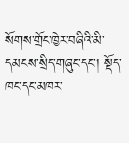སོགས་གྲོང་ཁྱེར་བཞིའི་མི་དམངས་སྲིད་གཞུང་དང་། སྡོད་ཁང་དང་མཁར་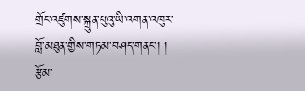གྲོང་འཛུགས་སྐྲུན་པུའུ་ཡི་འགན་འཁུར་བློ་མཐུན་གྱིས་གཏམ་བཤད་གནང་། །
རྩོམ་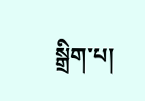སྒྲིག་པ།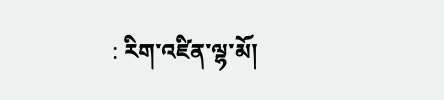: རིག་འཛིན་ལྷ་མོ།